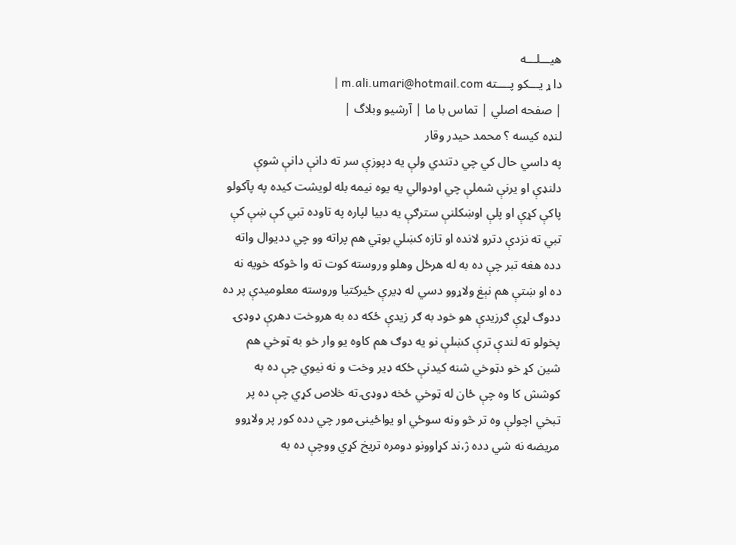هيـــلـــه
دا ړ يـــكو پــــته m.ali.umari@hotmail.com |
| صفحه اصلي | تماس با ما | آرشيو وبلاگ |
لنډه كيسه ؟ محمد حيدر وقار
په داسي حال كي چي دتندي ولې يه دپوزې سر ته دانې دانې شوې دلنډې او يرنې شملې چي اودوالي يه يوه نيمه بله لويشت كيده په پآكولو پاكې كړې او پلې اوښكلنې سترګې يه دبيا لپاره په تاوده تبي كې ښې كې تبي ته نزدې دترو لانده او تازه كښلي بوټي هم پراته وو چي دديوال واته دده هغه تبر چې ده به له هرځل وهلو وروسته كوت ته وا څوكه خويه نه ده او ښتې هم نېغ ولاړوو دسي له ډيرې ځيركتيا وروسته معلوميدې پر ده ددوګ لړې ګرزيدې هو خود به ګر زيدې ځكه ده به هروخت دهرې ډوډۍ پخولو ته لندې ترې كښلې نو يه دوګ هم كاوه يو وار خو به ټوخي هم شين كړ خو دټوخي شنه كيدنې ځكه ډير وخت و نه نيوي چې ده به كوشش كا وه چې ځان له ټوخي ځخه ډوډۍ ته خلاص كړي چې ده پر تبخي اچولې وه تر څو ونه سوځي او يواځينۍ مور چي دده كور پر ولاړوو مريضه نه شي دده ژ،ند كړاوونو دومره تريخ كړي ووچې ده به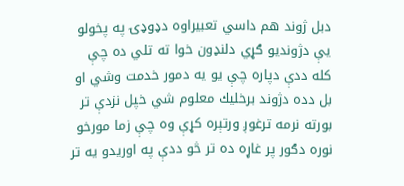دبل ژوند هم داسي تعبيراوه دډوډۍ په پخولو يې دژونديو ګړي دلنډون خوا ته تلي ده چې كله ددې دپاره چې يو يه دمور خدمت وشي او بل دده دژوند برخليك معلوم شي خپل نزدې تر بورته نرمه ترغوږ ورتېره كړې وه چې زما مورخو نوره دګور پر غاړه ده تر څو ددې په اوريدو يه تر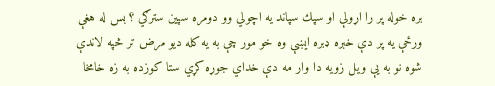بره خوله پر را اړولې او سپك سپاند يه اچولي وو دومره سپين سترګي ؟ بس له هغې ورځې يه پر دې خبره ډبره ايښې وه خو مور چې به يه كله ديو مرض تر څپه لاندې شوه نو به يې ويل زويه دا وار مه دې خداي جوړه كړي ستا كوزده به زه خامخا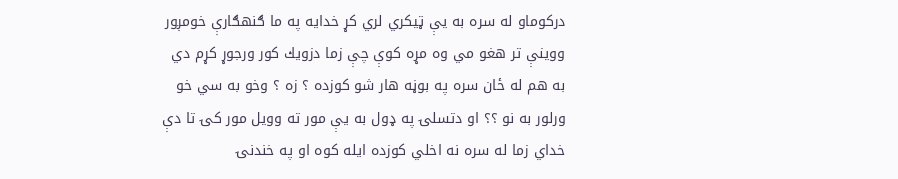دركوماو له سره به يې ټيكري لري كړ خدايه په ما ګنهګارې خومږور ووينې تر هغو مي وه مړه كوې چې زما دزويك كور ورجوړ كړم دي به هم له ځان سره په بوڼه هار شو كوزده ؟ زه ؟ وخو به سي خو ورلور به نو ؟؟ او دتسلۍ په ډول به يې مور ته وويل مور كۍ تا دې خداي زما له سره نه اخلي كوزده ايله كوه او په خندنۍ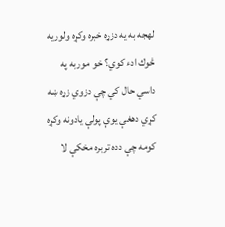لهجه به يه دزړه خبره وكړه ولوريه څوك ادء كوي؟ خو موربه په داسي حال كي چې دزوي زړه ښه كړي دهغې يوې پولې يادونه وكړه كومه چې دده تربره مخكې لا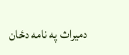دميراث په نامه دځان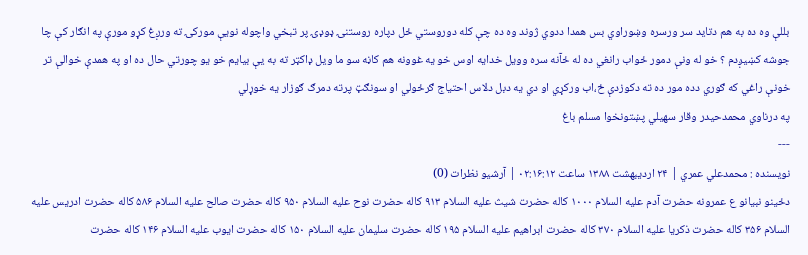بللې وه ده به هم دتايد سر ورسره وښوراوي بس همدا ددوي ژوند وه ده چې كله دوروستي ځل دپاره روستنۍ ډوډۍ پر تبخي واچوله نويې موركۍ ته ورږغ كړو مورې په انګار كې چا جوشه كښيږدم ؟ خو له ونې دمور ځواب رانغي ده له ځآنه سره وويل خدايه اوس خو يه غوونه هم كاڼه سو ما ويل ډاكټر ته به يې بيايم خو يو چورتي حال ده او په همدې خوالې تر خونې راغي كه ګوري دده مور ده ته دكوزدې ځ،اب وركړي او دي يه دبل دلاس احتياج ګرځولي او سونګټ پرته دمرګ ګوزار يه خوړلي
په درناوي محمدحيدر وقار سهيلي پښتونخوا مسلم باغ
---
نويسنده : محمدعلي عمري | ۲۴ ارديبهشت ۱۳۸۸ ساعت ۰۲:۱۶:۱۲ | آرشيو نظرات (0)
دځينو نبيانو ع عمرونه حضرت آدم عليه السلام ۱۰۰۰ كاله حضرت شيث عليه السلام ۹۱۳ كاله حضرت نوح عليه السلام ۹۵۰ كاله حضرت صالح عليه السلام ۵۸۶ كاله حضرت ادريس عليه السلام ۳۵۶ كاله حضرت ذكريا عليه السلام ۳۷۰ كاله حضرت ابراهيم عليه السلام ۱۹۵ كاله حضرت سليمان عليه السلام ۱۵۰ كاله حضرت ايوب عليه السلام ۱۴۶ كاله حضرت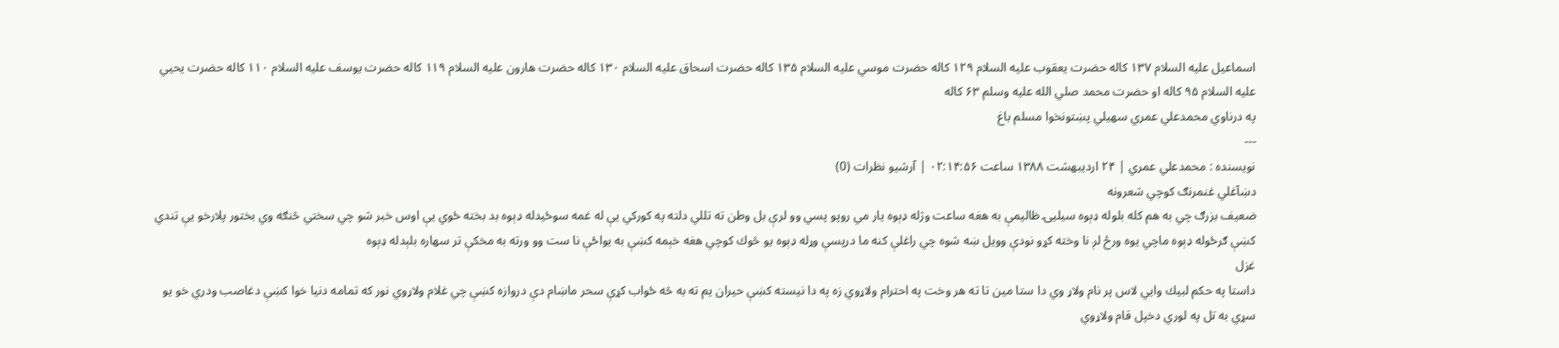اسماعيل عليه السلام ۱۳۷ كاله حضرت يعقوب عليه السلام ۱۲۹ كاله حضرت موسي عليه السلام ۱۳۵ كاله حضرت اسحاق عليه السلام ۱۳۰ كاله حضرت هارون عليه السلام ۱۱۹ كاله حضرت يوسف عليه السلام ۱۱۰ كاله حضرت يحيي عليه السلام ۹۵ كاله او حضرت محمد صلي الله عليه وسلم ۶۳ كاله
په درناوي محمدعلي عمري سهيلي پښتونخوا مسلم باغ
---
نويسنده : محمدعلي عمري | ۲۴ ارديبهشت ۱۳۸۸ ساعت ۰۲:۱۴:۵۶ | آرشيو نظرات (0)
دښآغلي غنمرنګ كوچي شعرونه
ضعيف بزرګ چي به هم كله بلوله ډېوه سيليۍ ظاليمې به هغه ساعت وژله ډېوه يار مي روپو پسي وو لرې بل وطن ته تللي دلته په كوركي يې له غمه سوځيدله ډېوه بد بخته ځوي يې اوس خبر شو چي سختي څنګه وي بختور پلارخو يې تندي كښې ګرځوله ډېوه ماچي يوه ورځ لږ نا وخته كړو نودې وويل ښه شوه چي راغلې كنه ما درپسې وړله ډېوه يو څوك كوچي هغه خېمه كښې به يواځې نا ست وو ورته به مخكې تر سهاره بلېدله ډېوه
غزل
داستا په حكم لبيك وايي لاس پر نام ولاړ وي دا ستا مين تا ته هر وخت په احترام ولاړوي زه په دا نيسته كښې حيران يم ته به څه ځواب كړې سحر ماښام دې دروازه كښې چي غلام ولاړوي نور كه تمامه دنيا خوا كښې دغاصب ودري خو يو سړي به تل په لوري دخپل قام ولاړوي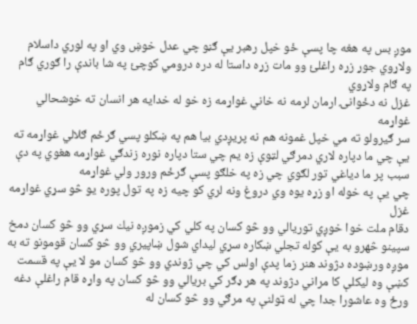موږ بس په هغه چا پسې ځو خپل رهبر يې ګڼو چي عدل خوښ وي او په لوري داسلام ولاړوي جوړ زړه راغلئ وو مات زړه داستا له دره درومي كوچئ په شا باندې را ګوري ګام په ګام ولاړوي
غزل نه دځوانۍ ارمان لرمه نه خاني غواړمه زه خو له خدايه هر انسان ته خوشحالي غواړمه
سر ګيرولو ته مي خپل غمونه هم نه پريږدي بيا هم په ښكلو پسي ګرځم ګلالي غواړمه ته يې چي ما دپاره لاري دمرګي لټوې زه يم چي ستا دپاره نوره زندګي غواړمه هغوي په دې سبب پر ما دياغي تور لګوي چي زه په خلګو پسې ګرځم ورور ولي غواړمه
چي يې په خوله او زړه يوه وي دروغ ونه لري كو چيه زه په تول پوره يو څو سړي غواړمه
غزل
دقام ملت خوا خوږي توريالي وو څو كسان په كلي كي زموږه نيك سړي وو څو كسان دمخ سپينو څهرو به يې كوله تجلي ښكاره سړي ليداي شول ښاپيري وو څو كسان قومونو ته به موږه ورښوده دژوند هنر زما پدې اولس كي چي ژوندي وو څو كسان مو لا يې په قسمت كښې وه ليكلې كا مراني دژوند په هر ډګر كي بريالي وو څو كسان په واړه قام راغلې دغه ورځ وه عاشورا جدا چي له ټولنې په مرګي وو څو كسان له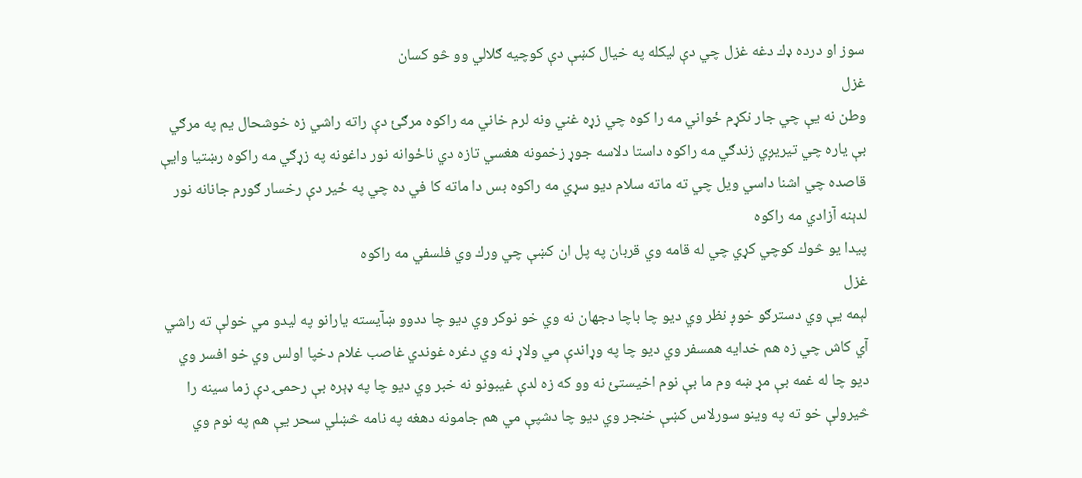سوز او درده ډك دغه غزل چي دې ليكله په خيال كښې دې كوچيه ګلالي وو څو كسان
غزل
وطن نه يې چي جار نكړم ځواني مه را كوه چي زړه غني ونه لرم خاني مه راكوه مرګئ دې راته راشي زه خوشحال يم په مرګي بې ياره چي تيريږي زندګي مه راكوه داستا دلاسه جوړ زخمونه هغسي تازه دي ناځوانه نور داغونه په زړګي مه راكوه رښتيا وايې قاصده چي اشنا داسي ويل چي ته ماته سلام ديو سړي مه راكوه بس دا ماته كا في ده چي په ځير دې رخسار ګورم جانانه نور لدېنه آزادي مه راكوه
پيدا يو څوك كوچي كړي چي له قامه وي قربان په پل ان كښې چي ورك وي فلسفي مه راكوه
غزل
لېمه يې وي دسترګو خوږ نظر وي ديو چا باچا دجهان نه وي خو نوكر وي ديو چا ددوو ښآيسته يارانو په ليدو مي خولې ته راشي آي كاش چي زه هم خدايه همسفر وي ديو چا په وړاندې مي ولاړ نه وي دغره غوندي غاصب غلام دخپا اولس وي خو افسر وي ديو چا له غمه بې مړ ښه وم ما بې نوم اخيستئ نه وو كه زه لدې غيبونو نه خبر وي ديو چا په ډېره بې رحمۍ دې زما سينه را څيرولې خو ته په وينو سورلاس كښې خنجر وي ديو چا دشپې مي هم جامونه دهغه په نامه څښلي سحر يې هم په نوم وي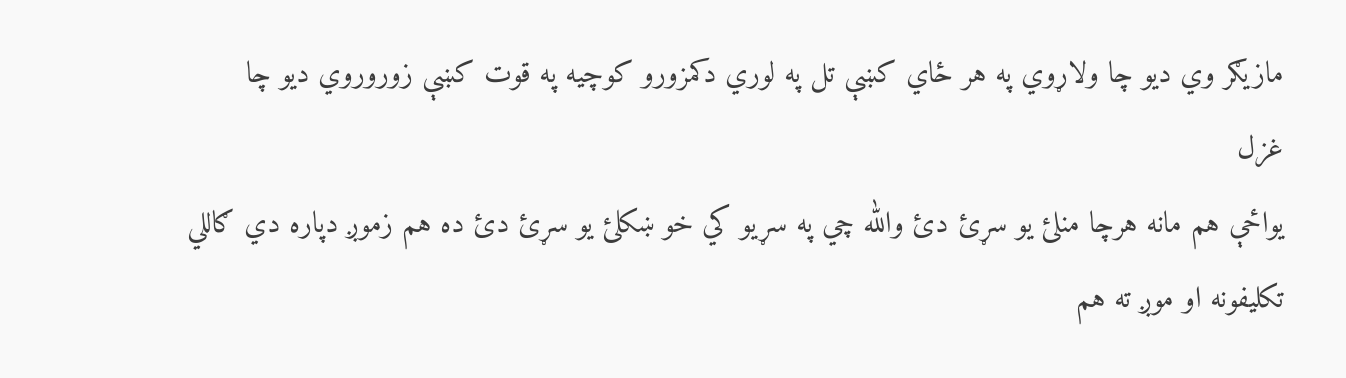مازيګر وي ديو چا ولاړوي په هر ځاي كښې تل په لوري دكمزورو كوچيه په قوت كښې زوروروي ديو چا
غزل
يواځې هم مانه هرچا منلئ يو سړئ دئ والله چي په سړيو كي خو ښكلئ يو سړئ دئ ده هم زموږ دپاره دي ګاللي تكليفونه او موږ ته هم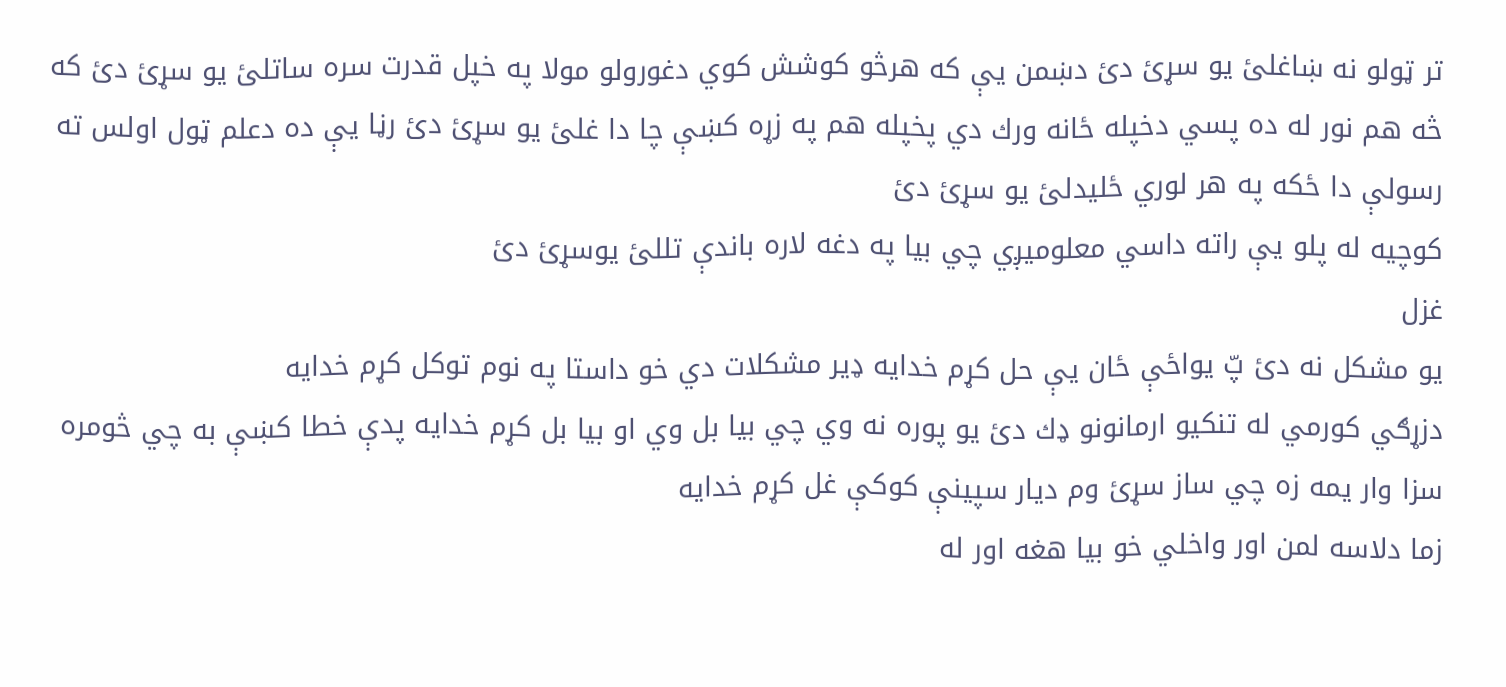تر ټولو نه ښاغلئ يو سړئ دئ دښمن يې كه هرڅو كوشش كوي دغورولو مولا په خپل قدرت سره ساتلئ يو سړئ دئ كه څه هم نور له ده پسي دخپله ځانه ورك دي پخپله هم په زړه كښې چا دا غلئ يو سړئ دئ رڼا يې ده دعلم ټول اولس ته رسولې دا ځكه په هر لوري ځليدلئ يو سړئ دئ
كوچيه له پلو يې راته داسي معلوميږي چي بيا په دغه لاره باندې تللئ يوسړئ دئ
غزل
يو مشكل نه دئ پّ يواځې ځان يې حل كړم خدايه ډير مشكلات دي خو داستا په نوم توكل كړم خدايه
دزړګي كورمي له تنكيو ارمانونو ډك دئ يو پوره نه وي چي بيا بل وي او بيا بل كړم خدايه پدې خطا كښې به چي څومره سزا وار يمه زه چي ساز سړئ وم ديار سپينې كوكې غل كړم خدايه
زما دلاسه لمن اور واخلي خو بيا هغه اور له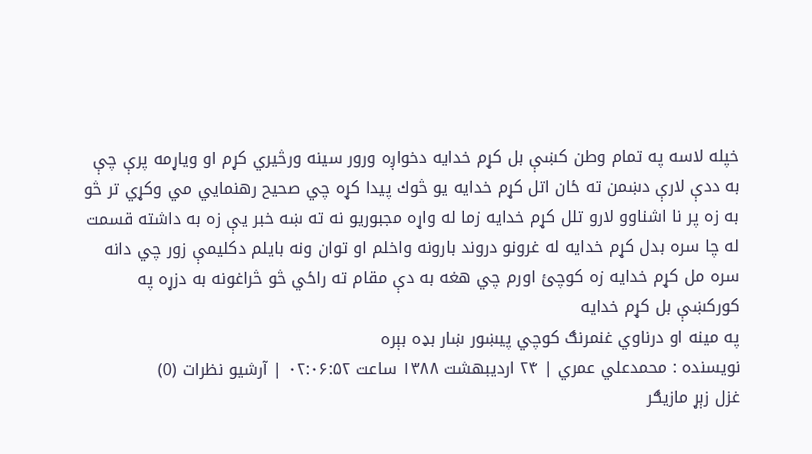خپله لاسه په تمام وطن كښې بل كړم خدايه دخواږه ورور سينه ورڅيري كړم او وياړمه پرې چې به ددې لارې دښمن ته ځان اتل كړم خدايه يو څوك پيدا كړه چي صحيح رهنمايي مي وكړي تر څو به زه پر نا اشناوو لارو تلل كړم خدايه زما له واړه مجبوريو نه ته ښه خبر يې زه به داشته قسمت له چا سره بدل كړم خدايه له غرونو دروند بارونه واخلم او توان ونه بايلم دكليمې زور چي دانه سره مل كړم خدايه زه كوچئ اورم چي هغه به دې مقام ته راځي څو څراغونه به دزړه په كوركښې بل كړم خدايه
په مينه او درناوي غنمرنګ كوچي پيښور ښار بډه بېره
نويسنده : محمدعلي عمري | ۲۴ ارديبهشت ۱۳۸۸ ساعت ۰۲:۰۶:۵۲ | آرشيو نظرات (0)
غزل زېړ مازيګر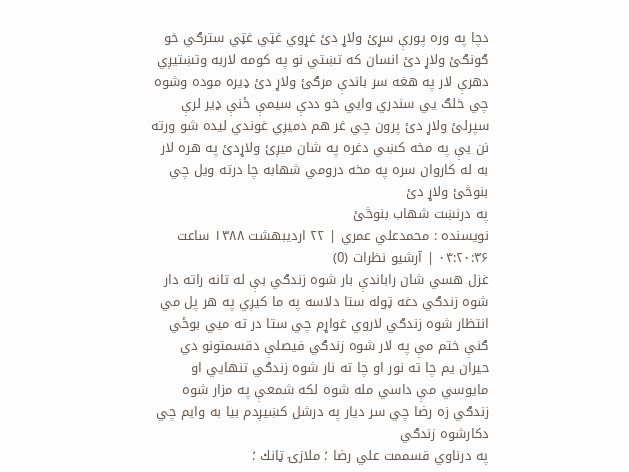دچا په وره پورې سړئ ولاړ دئ غړوي غټي غټي سترګي خو ګونګئ ولاړ دئ انسان كه تښتي نو په كومه لاربه وتښتيږي دهرې لار په هغه سر باندې مرګئ ولاړ دئ ډيره موده وشوه چي خلګ يي سندري وايي خو ددې سيمې ځنې ډير لرې سپرلئ ولاړ دئ پرون چي غر هم دميږي غوندي ليده شو ورته نن يې په مخه كښي دغره په شان ميږئ ولاړدئ په هره لار به له كاروان سره په مخه درومي شهابه چا درته ويل چي بنوڅئ ولاړ دئ
په درنښت شهاب بنوڅئ
نويسنده : محمدعلي عمري | ۲۲ ارديبهشت ۱۳۸۸ ساعت ۰۴:۲۰:۳۶ | آرشيو نظرات (0)
غزل هسي شان راباندې بار شوه زندګي بې له تانه راته دار شوه زندګي دغه ټوله ستا دلاسه په ما كيږي په هر پل مي انتظار شوه زندګي لاروي غواړم چي ستا در ته ميي بوځي ګنې ختم مې په لار شوه زندګي فيصلې دقسمتونو دي حيران يم چا ته نور او چا ته نار شوه زندګي تنهايي او مايوسي مې داسي مله شوه لكه شمعې په مزار شوه زندګي زه رضا چي سر ديار په درشل كښيږدم بيا به وايم چي دكارشوه زندګي
په درناوي قسممت علي رضا ؛ ملازۍ ټانك ؛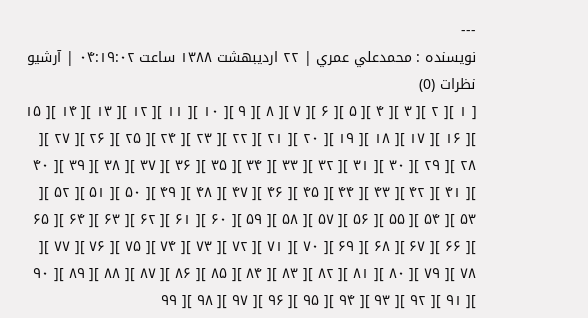---
نويسنده : محمدعلي عمري | ۲۲ ارديبهشت ۱۳۸۸ ساعت ۰۴:۱۹:۰۲ | آرشيو نظرات (0)
[ ۱ ][ ۲ ][ ۳ ][ ۴ ][ ۵ ][ ۶ ][ ۷ ][ ۸ ][ ۹ ][ ۱۰ ][ ۱۱ ][ ۱۲ ][ ۱۳ ][ ۱۴ ][ ۱۵ ][ ۱۶ ][ ۱۷ ][ ۱۸ ][ ۱۹ ][ ۲۰ ][ ۲۱ ][ ۲۲ ][ ۲۳ ][ ۲۴ ][ ۲۵ ][ ۲۶ ][ ۲۷ ][ ۲۸ ][ ۲۹ ][ ۳۰ ][ ۳۱ ][ ۳۲ ][ ۳۳ ][ ۳۴ ][ ۳۵ ][ ۳۶ ][ ۳۷ ][ ۳۸ ][ ۳۹ ][ ۴۰ ][ ۴۱ ][ ۴۲ ][ ۴۳ ][ ۴۴ ][ ۴۵ ][ ۴۶ ][ ۴۷ ][ ۴۸ ][ ۴۹ ][ ۵۰ ][ ۵۱ ][ ۵۲ ][ ۵۳ ][ ۵۴ ][ ۵۵ ][ ۵۶ ][ ۵۷ ][ ۵۸ ][ ۵۹ ][ ۶۰ ][ ۶۱ ][ ۶۲ ][ ۶۳ ][ ۶۴ ][ ۶۵ ][ ۶۶ ][ ۶۷ ][ ۶۸ ][ ۶۹ ][ ۷۰ ][ ۷۱ ][ ۷۲ ][ ۷۳ ][ ۷۴ ][ ۷۵ ][ ۷۶ ][ ۷۷ ][ ۷۸ ][ ۷۹ ][ ۸۰ ][ ۸۱ ][ ۸۲ ][ ۸۳ ][ ۸۴ ][ ۸۵ ][ ۸۶ ][ ۸۷ ][ ۸۸ ][ ۸۹ ][ ۹۰ ][ ۹۱ ][ ۹۲ ][ ۹۳ ][ ۹۴ ][ ۹۵ ][ ۹۶ ][ ۹۷ ][ ۹۸ ][ ۹۹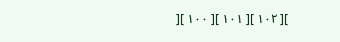][ ۱۰۰ ][ ۱۰۱ ][ ۱۰۲ ][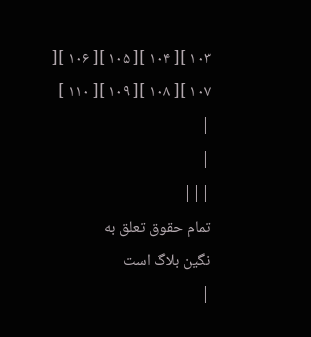۱۰۳ ][ ۱۰۴ ][ ۱۰۵ ][ ۱۰۶ ][ ۱۰۷ ][ ۱۰۸ ][ ۱۰۹ ][ ۱۱۰ ]
|
|
|||
تمام حقوق تعلق به
نگین بلاگ است
|